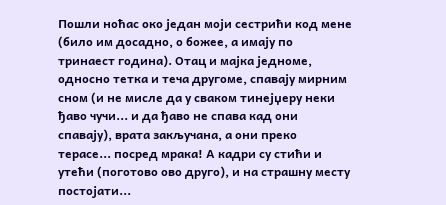Пошли ноћас око један моји сестрићи код мене (било им досадно, о божее, а имају по тринаест година). Отац и мајка једноме, односно тетка и теча другоме, спавају мирним сном (и не мисле да у сваком тинејџеру неки ђаво чучи... и да ђаво не спава кад они спавају), врата закључана, а они преко терасе... посред мрака! А кадри су стићи и утећи (поготово ово друго), и на страшну месту постојати...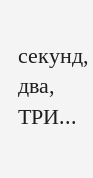секунд, два, ТРИ...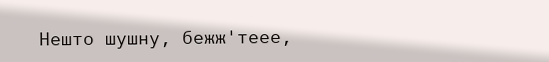Нешто шушну, бежж'теее,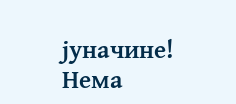јуначине!
Нема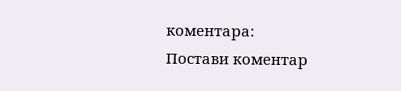коментара:
Постави коментар